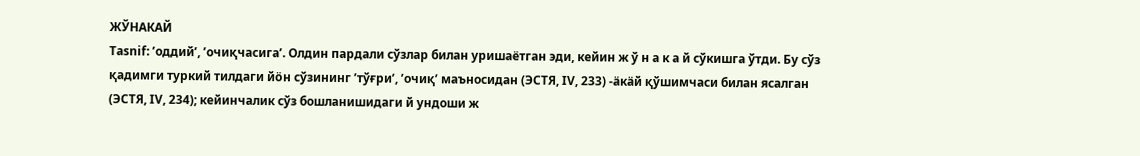ЖЎНАКАЙ
Tasnif: ’оддий’, ’очиқчасига’. Олдин пардали сўзлар билан уришаётган эди, кейин ж ў н а к а й сўкишга ўтди. Бу сўз қадимги туркий тилдаги йöн сўзининг ’тўғри’, ’очиқ’ маъносидан (ЭСТЯ, IV, 233) -äкäй қўшимчаси билан ясалган (ЭСТЯ, IV, 234); кейинчалик сўз бошланишидаги й ундоши ж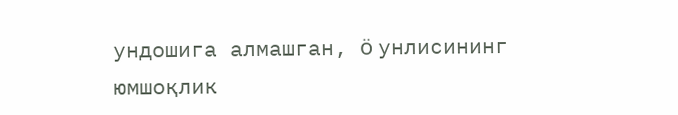ундошига алмашган, ö унлисининг юмшоқлик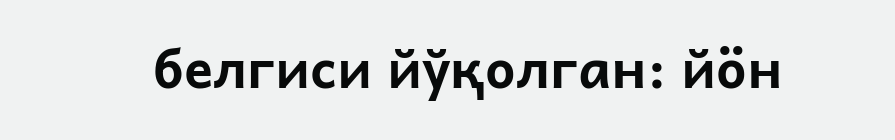белгиси йўқолган: йöн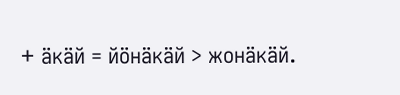+ äкäй = йöнäкäй > жонäкäй.